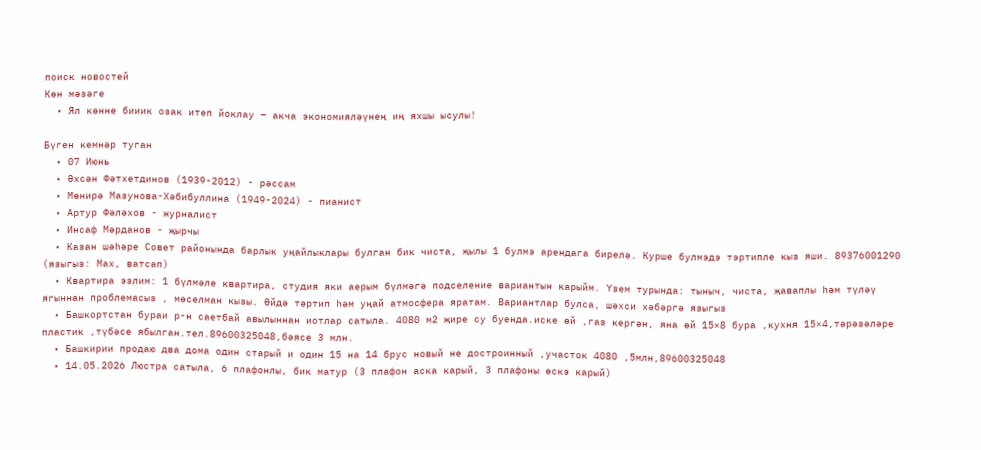поиск новостей
Көн мәзәге
  • Ял көнне бииик озак итеп йоклау – акча экономияләүнең иң яхшы ысулы!

Бүген кемнәр туган
  • 07 Июнь
  • Әхсән Фәтхетдинов (1939-2012) - рәссам
  • Мөнирә Мазунова-Хәбибуллина (1949-2024) - пианист
  • Артур Фәләхов - журналист
  • Инсаф Мәрданов - җырчы
  • Казан шәһәре Совет районында барлык уңайлыклары булган бик чиста, җылы 1 булмэ арендага бирелә. Курше булмэдэ тэртипле кыз яши. 89376001290 (языгыз: Мах, ватсап)
  • Квартира эзлим: 1 бүлмәле квартира, студия яки аерым бүлмәгә подселение вариантын карыйм. Үзем турында: тыныч, чиста, җаваплы һәм түләү ягыннан проблемасыз , мөселман кызы. Өйдә тәртип һәм уңай атмосфера яратам. Вариантлар булса, шәхси хәбәргә языгыз
  • Башкортстан бураи р-н саетбай авылыннан иотлар сатыла. 4080 м2 җире су буенда.иске өй ,газ кергән, яна өй 15×8 бура ,кухня 15×4,тәрәзәләре пластик ,түбәсе ябылган.тел.89600325048,бәясе 3 млн.
  • Башкирии продаю два дома один старый и один 15 на 14 брус новый не достроинный ,участок 4080 ,5млн,89600325048
  • 14.05.2026 Люстра сатыла, 6 плафонлы, бик матур (3 плафон аска карый, 3 плафоны өскэ карый)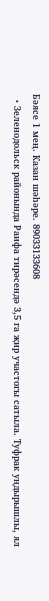Бәясе 1 мең. Казан шәһәре. 89033133608
  • Зеленодольск районында Раифа тирәсендә 3,5 га җир участогы сатыла. Туфрак уңдырышлы, ял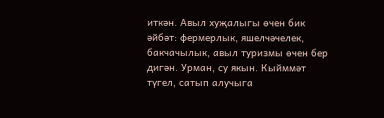иткән. Авыл хуҗалыгы өчен бик әйбәт: фермерлык, яшелчәчелек, бакчачылык, авыл туризмы өчен бер дигән. Урман, су якын. Кыйммәт түгел, сатып алучыга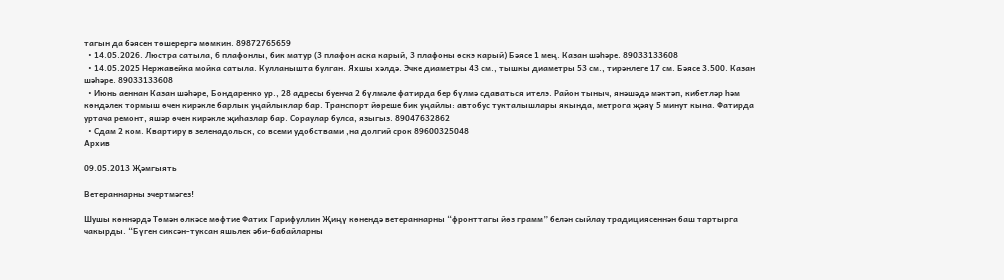тагын да бәясен төшерергә мөмкин. 89872765659
  • 14.05.2026. Люстра сатыла, 6 плафонлы, бик матур (3 плафон аска карый, 3 плафоны өскэ карый) Бәясе 1 мең. Казан шәһәре. 89033133608
  • 14.05.2025 Нержавейка мойка сатыла. Кулланышта булган. Яхшы хәлдә. Эчке диаметры 43 см., тышкы диаметры 53 см., тирәнлеге 17 см. Бәясе 3.500. Казан шәһәре. 89033133608
  • Июнь аеннан Казан шәһәре, Бондаренко ур., 28 адресы буенча 2 бүлмәле фатирда бер бүлмә сдаваться ителэ. Район тыныч, янәшәдә мәктәп, кибетләр һәм көндәлек тормыш өчен кирәкле барлык уңайлыклар бар. Транспорт йөреше бик уңайлы: автобус тукталышлары якында, метрога җәяү 5 минут кына. Фатирда уртача ремонт, яшәр өчен кирәкле җиһазлар бар. Сораулар булса, языгыз. 89047632862
  • Сдам 2 ком. Квартиру в зеленадольск, со всеми удобствами ,на долгий срок 89600325048
Архив

09.05.2013 Җәмгыять

Ветераннарны эчертмәгез!

Шушы көннәрдә Төмән өлкәсе мөфтие Фатих Гарифуллин Җиңү көнендә ветераннарны “фронттагы йөз грамм” белән сыйлау традициясеннән баш тартырга чакырды. “Бүген сиксән-туксан яшьлек әби-бабайларны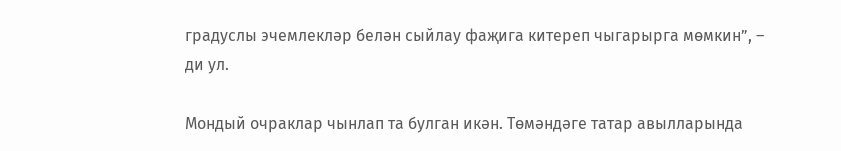градуслы эчемлекләр белән сыйлау фаҗига китереп чыгарырга мөмкин”, – ди ул.

Мондый очраклар чынлап та булган икән. Төмәндәге татар авылларында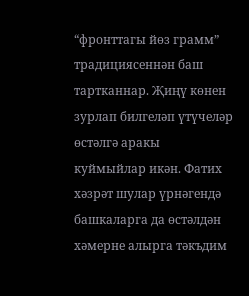“фронттагы йөз грамм” традициясеннән баш тартканнар. Җиңү көнен зурлап билгеләп үтүчеләр өстәлгә аракы куймыйлар икән. Фатих хәзрәт шулар үрнәгендә башкаларга да өстәлдән хәмерне алырга тәкъдим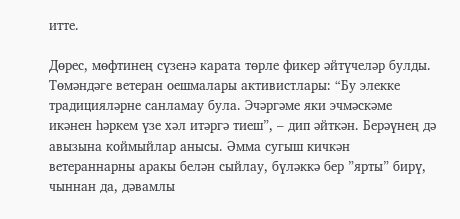итте.

Дөрес, мөфтинең сүзенә карата төрле фикер әйтүчеләр булды. Төмәндәге ветеран оешмалары активистлары: “Бу элекке традицияләрне санламау була. Эчәргәме яки эчмәскәме икәнен һәркем үзе хәл итәргә тиеш”, – дип әйткән. Берәүнең дә авызына коймыйлар анысы. Әмма сугыш кичкән ветераннарны аракы белән сыйлау, бүләккә бер ”ярты” бирү, чыннан да, дәвамлы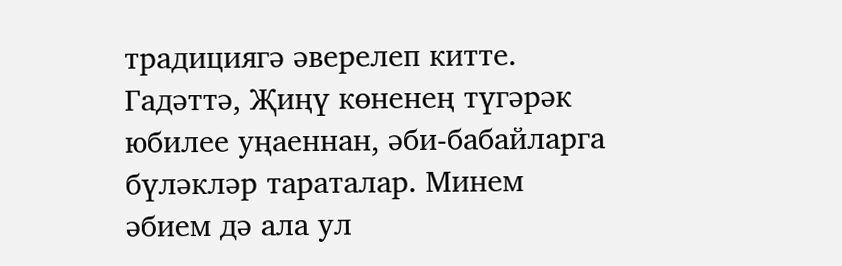традициягә әверелеп китте. Гадәттә, Җиңү көненең түгәрәк юбилее уңаеннан, әби-бабайларга бүләкләр тараталар. Минем әбием дә ала ул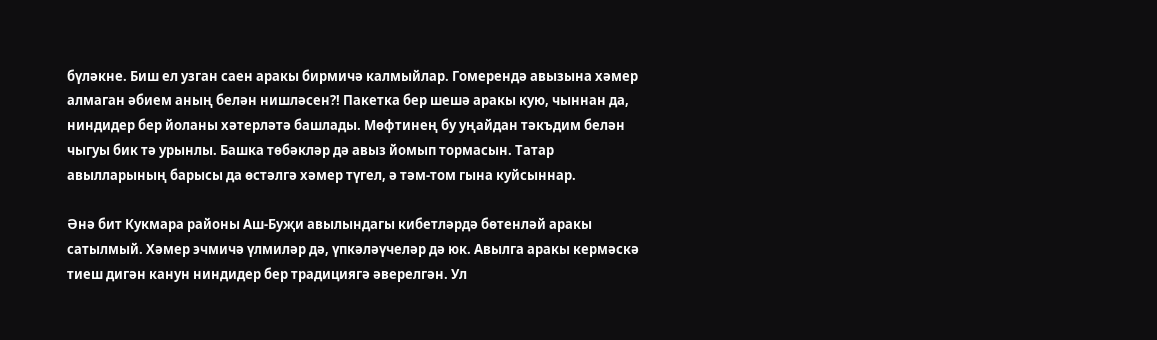бүләкне. Биш ел узган саен аракы бирмичә калмыйлар. Гомерендә авызына хәмер алмаган әбием аның белән нишләсен?! Пакетка бер шешә аракы кую, чыннан да, ниндидер бер йоланы хәтерләтә башлады. Мөфтинең бу уңайдан тәкъдим белән чыгуы бик тә урынлы. Башка төбәкләр дә авыз йомып тормасын. Татар авылларының барысы да өстәлгә хәмер түгел, ә тәм-том гына куйсыннар.

Әнә бит Кукмара районы Аш-Буҗи авылындагы кибетләрдә бөтенләй аракы сатылмый. Хәмер эчмичә үлмиләр дә, үпкәләүчеләр дә юк. Авылга аракы кермәскә тиеш дигән канун ниндидер бер традициягә әверелгән. Ул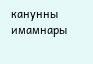канунны имамнары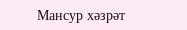Мансур хәзрәт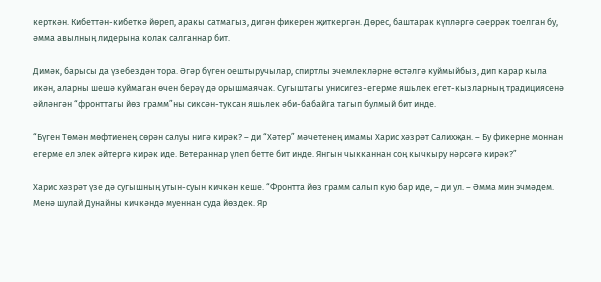керткән. Кибеттән-кибеткә йөреп, аракы сатмагыз, дигән фикерен җиткергән. Дөрес, баштарак күпләргә сәеррәк тоелган бу, әмма авылның лидерына колак салганнар бит.

Димәк, барысы да үзебездән тора. Әгәр бүген оештыручылар, спиртлы эчемлекләрне өстәлгә куймыйбыз, дип карар кыла икән, аларны шешә куймаган өчен берәү дә орышмаячак. Сугыштагы унисигез-егерме яшьлек егет-кызларның традициясенә әйләнгән “фронттагы йөз грамм”ны сиксән-туксан яшьлек әби-бабайга тагып булмый бит инде.

“Бүген Төмән мөфтиенең сөрән салуы нигә кирәк? – ди “Хәтер” мәчетенең имамы Харис хәзрәт Салихҗан. – Бу фикерне моннан егерме ел элек әйтергә кирәк иде. Ветераннар үлеп бетте бит инде. Янгын чыкканнан соң кычкыру нәрсәгә кирәк?”

Харис хәзрәт үзе дә сугышның утын-суын кичкән кеше. “Фронтта йөз грамм салып кую бар иде, – ди ул. – Әмма мин эчмәдем. Менә шулай Дунайны кичкәндә муеннан суда йөздек. Яр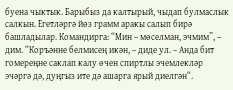буена чыктык. Барыбыз да калтырый, чыдап булмаслык салкын. Егетләргә йөз грамм аракы салып бирә башладылар. Командирга: “Мин – мөселман, эчмим”, – дим. “Коръәнне белмисең икән, – диде ул. – Анда бит гомереңне саклап калу өчен спиртлы эчемлекләр эчәргә дә, дуңгыз ите дә ашарга ярый диелгән“.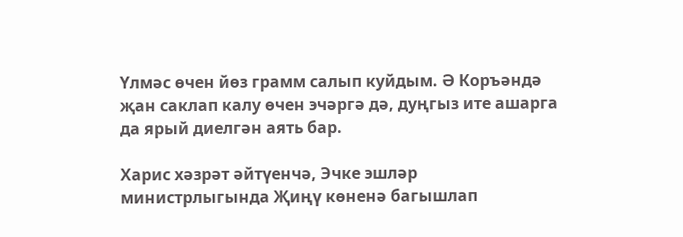Үлмәс өчен йөз грамм салып куйдым. Ә Коръәндә җан саклап калу өчен эчәргә дә, дуңгыз ите ашарга да ярый диелгән аять бар.

Харис хәзрәт әйтүенчә, Эчке эшләр министрлыгында Җиңү көненә багышлап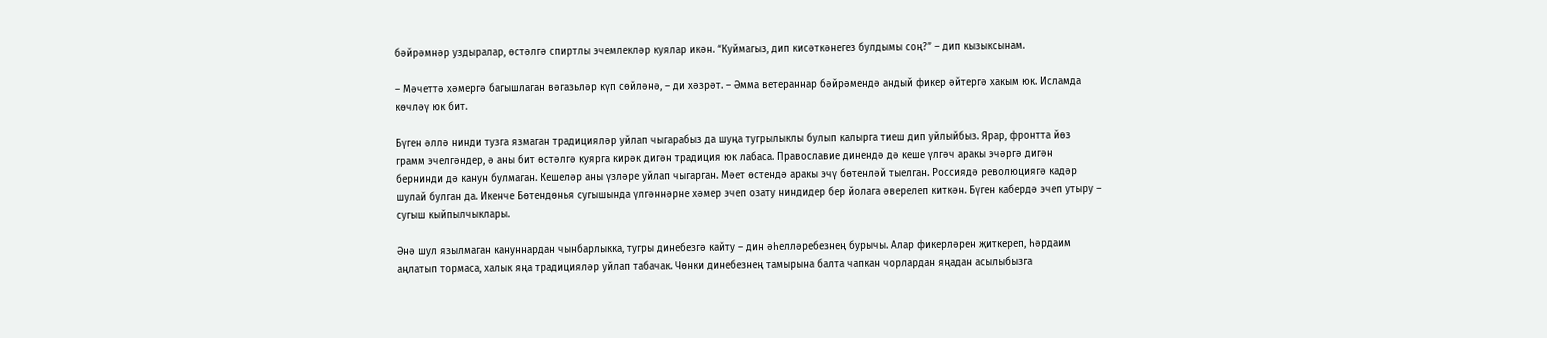бәйрәмнәр уздыралар, өстәлгә спиртлы эчемлекләр куялар икән. “Куймагыз, дип кисәткәнегез булдымы соң?” – дип кызыксынам.

– Мәчеттә хәмергә багышлаган вәгазьләр күп сөйләнә, – ди хәзрәт. – Әмма ветераннар бәйрәмендә андый фикер әйтергә хакым юк. Исламда көчләү юк бит.

Бүген әллә нинди тузга язмаган традицияләр уйлап чыгарабыз да шуңа тугрылыклы булып калырга тиеш дип уйлыйбыз. Ярар, фронтта йөз грамм эчелгәндер, ә аны бит өстәлгә куярга кирәк дигән традиция юк лабаса. Православие динендә дә кеше үлгәч аракы эчәргә дигән бернинди дә канун булмаган. Кешеләр аны үзләре уйлап чыгарган. Мәет өстендә аракы эчү бөтенләй тыелган. Россиядә революциягә кадәр шулай булган да. Икенче Бөтендөнья сугышында үлгәннәрне хәмер эчеп озату ниндидер бер йолага әверелеп киткән. Бүген кабердә эчеп утыру – сугыш кыйпылчыклары.

Әнә шул язылмаган кануннардан чынбарлыкка, тугры динебезгә кайту – дин әһелләребезнең бурычы. Алар фикерләрен җиткереп, һәрдаим аңлатып тормаса, халык яңа традицияләр уйлап табачак. Чөнки динебезнең тамырына балта чапкан чорлардан яңадан асылыбызга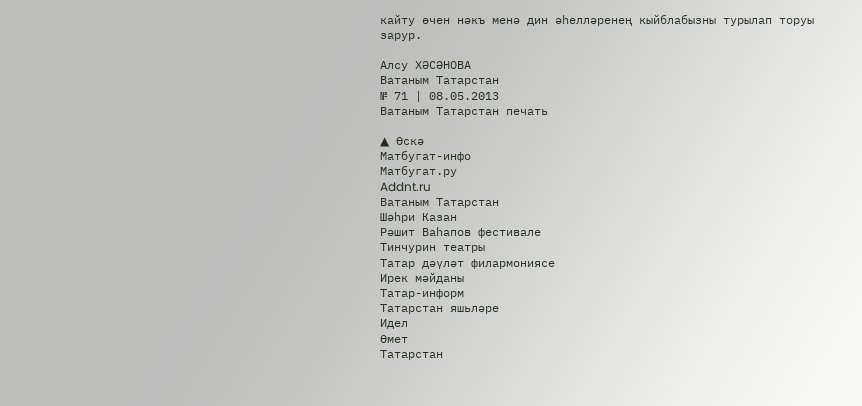кайту өчен нәкъ менә дин әһелләренең кыйблабызны турылап торуы зарур.

Алсу ХӘСӘНОВА
Ватаным Татарстан
№ 71 | 08.05.2013
Ватаным Татарстан печать

▲ Өскә
Матбугат-инфо
Матбугат.ру
Addnt.ru
Ватаным Татарстан
Шәһри Казан
Рәшит Ваһапов фестивале
Тинчурин театры
Татар дәүләт филармониясе
Ирек мәйданы
Татар-информ
Татарстан яшьләре
Идел
Өмет
Татарстан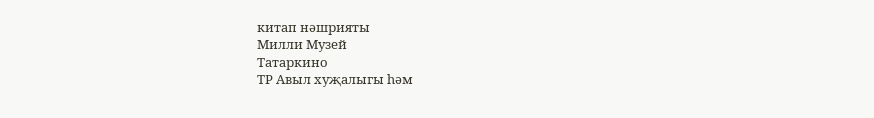китап нәшрияты
Милли Музей
Татаркино
ТР Авыл хуҗалыгы һәм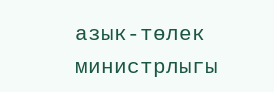азык-төлек министрлыгы